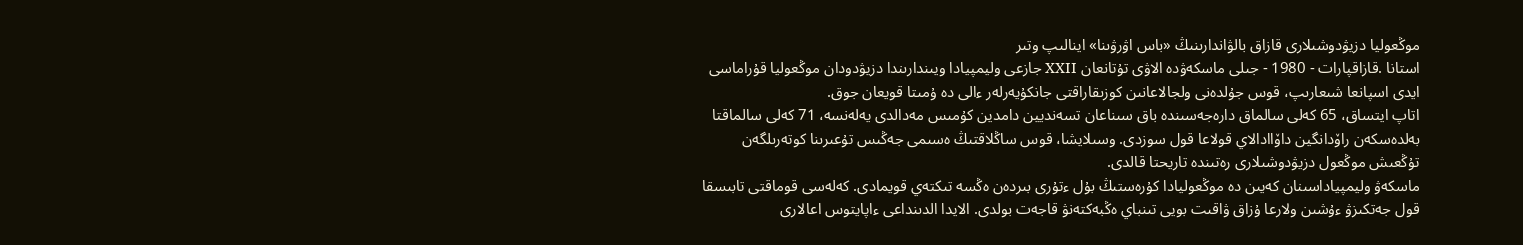موڭعوليا دزيۋدوشىلارى قازاق بالۋاندارىنىڭ «باس اۋرۋىنا» اينالىپ وتىر
استانا .قازاقپارات - 1980 - جىلى ماسكەۋدە الاۋى تۇتانعان ХХІІ جازعى وليمپيادا ويىندارىندا دزيۋدودان موڭعوليا قۇراماسى ايدى اسپانعا شىعارىپ، قوس جۇلدەنى ولجالاعانىن كوزىقاراقتى جانكۇيەرلەر ءالى دە ۇمىتا قويعان جوق.
اتاپ ايتساق، 65 كەلى سالماق دارەجەسىندە باق سىناعان تسەنديين دامدين كۇمىس مەدالدى يەلەنسە، 71 كەلى سالماقتا بەلدەسكەن راۆدانگين داۆاادالاي قولاعا قول سوزدى. وسىلايشا، قوس ساڭلاقتىڭ ەسىمى جەڭىس تۇعىرىنا كوتەرىلگەن تۇڭعىش موڭعول دزيۋدوشىلارى رەتىندە تاريحتا قالدى.
ماسكەۋ وليمپياداسىنان كەيىن دە موڭعوليادا كۇرەستىڭ بۇل ءتۇرى بىردەن ەڭسە تىكتەي قويمادى. كەلەسى قوماقتى تابىسقا قول جەتكىزۋ ءۇشىن ولارعا ۇزاق ۋاقىت بويى تىنباي ەڭبەكتەنۋ قاجەت بولدى. الايدا الدىنداعى ءاپايتوس اعالارى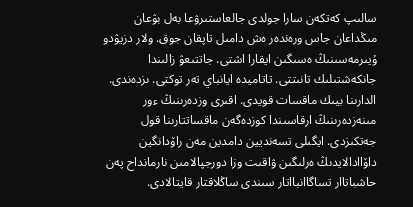سالىپ كەتكەن سارا جولدى جالعاستىرۋعا بەل بۋعان مىڭداعان جاس ورەندەر ەش دامىل تاپقان جوق. ولار دزيۋدو ۇيىرمەسىنىڭ ەسىگىن ايقارا اشتى. جاتتىعۋ زالىندا جانكەشتىلىك تانىتتى. تاتاميدە ايانباي تەر توكتى. ىزدەندى. الدارىنا بيىك ماقسات قويدى. اقىرى وزدەرىنىڭ ءور مىنەزدەرىنىڭ ارقاسىندا كوزدەگەن ماقساتتارىنا قول جەتكىزدى. ايگىلى تسەنديين دامدين مەن راۆدانگين داۆاادالايدىڭ ەرلىگىن ۋاقىت وزا دورجپالامىن نارمانداح پەن حاشباتاار تساگاانبااتار سىندى ساڭلاقتار قايتالادى.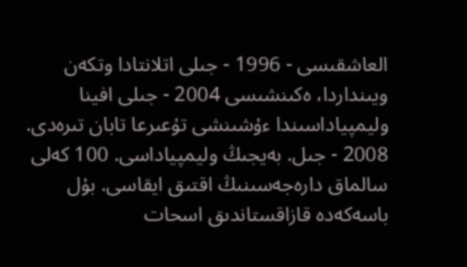العاشقىسى - 1996 - جىلى اتلانتادا وتكەن ويىنداردا، ەكىنشىسى 2004 - جىلى افينا وليمپياداسىندا ءۇشىنشى تۇعىرعا تابان تىرەدى.
2008 - جىل. بەيجىڭ وليمپياداسى. 100 كەلى سالماق دارەجەسىنىڭ اقتىق ايقاسى. بۇل باسەكەدە قازاقستاندىق اسحات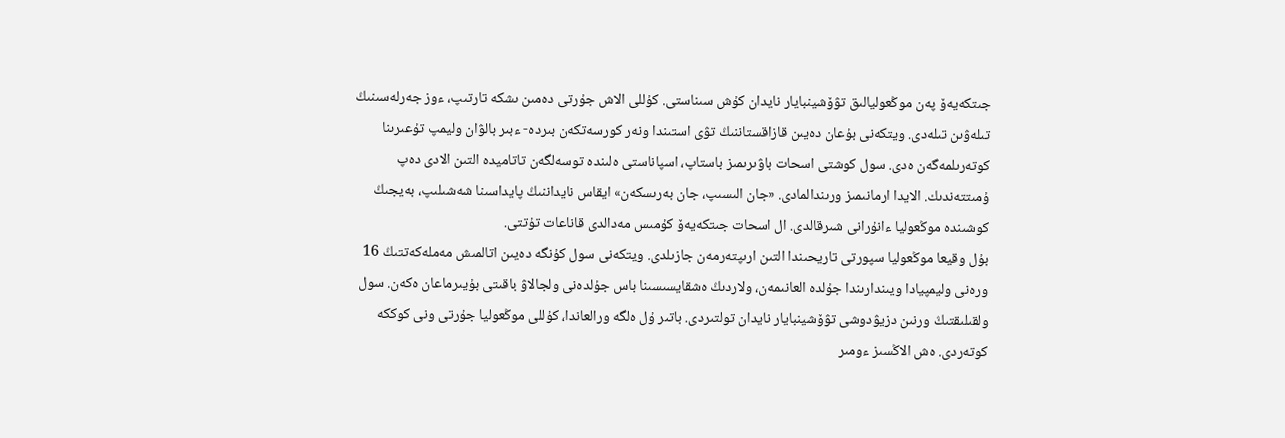جىتكەيەۆ پەن موڭعوليالىق تۋۆشينبايار نايدان كۇش سىناستى. كۇللى الاش جۇرتى دەمىن ىشكە تارتىپ، ءوز جەرلەسىنىڭ تىلەۋىن تىلەدى. ويتكەنى بۇعان دەيىن قازاقستاننىڭ تۋى استىندا ونەر كورسەتكەن بىردە- ءبىر بالۋان وليمپ تۇعىرىنا كوتەرىلمەگەن ەدى. سول كوشتى اسحات باۋىرىمىز باستاپ، اسپاناستى ەلىندە توسەلگەن تاتاميدە التىن الادى دەپ ۇمىتتەندىك. الايدا ارمانىمىز ورىندالمادى. «جان الىسىپ، جان بەرىسكەن» ايقاس نايداننىڭ پايداسىنا شەشىلىپ، بەيجىڭ كوشىندە موڭعوليا ءانۇرانى شىرقالدى. ال اسحات جىتكەيەۆ كۇمىس مەدالدى قاناعات تۇتتى.
بۇل وقيعا موڭعوليا سپورتى تاريحىندا التىن ارىپتەرمەن جازىلدى. ويتكەنى سول كۇنگە دەيىن اتالمىش مەملەكەتتىڭ 16 ورەنى وليمپيادا ويىندارىندا جۇلدە العانىمەن، ولاردىڭ ەشقايسىسىنا باس جۇلدەنى ولجالاۋ باقىتى بۇيىرماعان ەكەن. سول ولقىلىقتىڭ ورنىن دزيۋدوشى تۋۆشينبايار نايدان تولتىردى. باتىر ۇل ەلگە ورالعاندا، كۇللى موڭعوليا جۇرتى ونى كوككە كوتەردى. ەش الاڭسىز ءومىر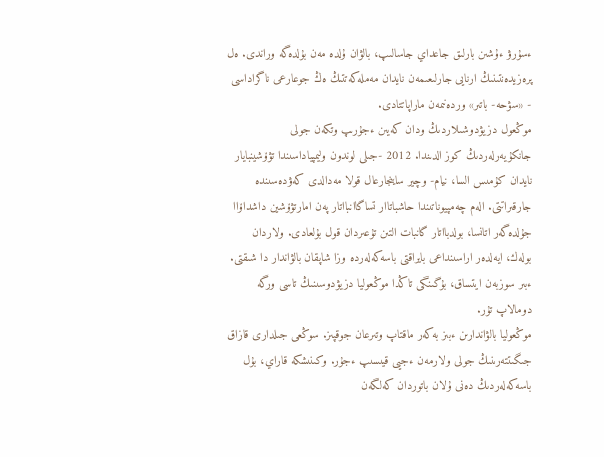ءسۇرۋ ءۇشىن بارلىق جاعداي جاسالىپ، بالۋان ۇلدە مەن بۇلدەگە وراندى. ەل پرەزيدەنتىنىڭ ارنايى جارلىعىمەن نايدان مەملەكەتتىڭ ەڭ جوعارعى ناگراداسى - «سۋحە- باتىر» وردەنىمەن ماراپاتتادى.
موڭعول دزيۋدوشىلاردىڭ ودان كەيىن ءجۇرىپ وتكەن جولى جانكۇيەرلەردىڭ كوز الدىندا. 2012 -جىلى لوندون وليمپياداسىندا تۋۆشينبايار نايدان كۇمىس السا، نيام- وچير ساينجارعال قولا مەدالدى كەۋدەسىندە جارقىراتتى. الەم چەمپيوناتىندا حاشباتاار تساگاانبااتار پەن امارتۋۆشين داشداۆاا جۇلدەگەر اتانسا، بولدبااتار گانبات التىن تۇعىردان قول بۇلعادى. ولاردان بولەك، ايەلدەر اراسىنداعى بايراقتى باسەكەلەردە وزا شاپقان بالۋاندار دا شىقتى. ءبىر سوزبەن ايتساق، بۇگىنگى تاڭدا موڭعوليا دزيۋدوسىنىڭ تاسى ورگە دومالاپ تۇر.
موڭعوليا بالۋاندارىن ءبىز بەكەر ماقتاپ وتىرعان جوقپىز. سوڭعى جىلدارى قازاق جىگىتتەرىنىڭ جولى ولارمەن ءجيى قيىسىپ ءجۇر. وكىنىشكە قاراي، بۇل باسەكەلەردىڭ دەنى ۇلان باتوردان كەلگەن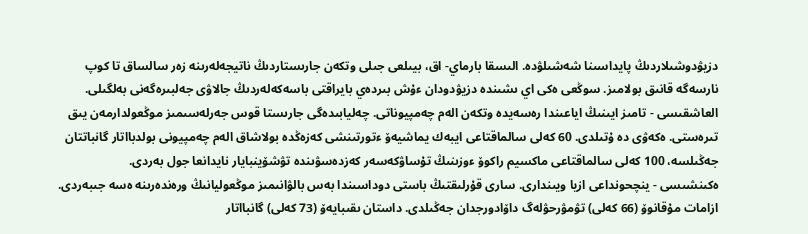دزيۋدوشىلاردىڭ پايداسىنا شەشىلۋدە. الىسقا بارماي- اق، بيىلعى جىلى وتكەن جارىستاردىڭ ناتيجەلەرىنە زەر سالساق تا كوپ نارسەگە قانىق بولامىز. سوڭعى ەكى اي ىشىندە دزيۋدودان ءۇش بىردەي بايراقتى باسەكەلەردىڭ جالاۋى جەلبىرەگەنى بەلگىلى. العاشقىسى - تامىز ايىنىڭ اياعىندا رەسەيدە وتكەن الەم چەمپيوناتى. چەليابىدەگى جارىستا قوس جەرلەسىمىز موڭعولدارمەن يىق تىرەستى. ەكەۋى دە ۇتىلدى. 60 كەلى سالماقتاعى ايبەك يماشيەۆ ءتورتىنشى كەزەڭدە بولاشاق الەم چەمپيونى بولدبااتار گانباتتان جەڭىلسە، 100 كەلى سالماقتاعى ماكسيم راكوۆ ءوزىنىڭ تۇساۋكەسەر كەزدەسۋىندە تۋشۆينبايار نايدانعا جول بەردى.
ەكىنشىسى - ينچحونداعى ازيا ويىندارى. سارى قۇرلىقتىڭ باستى دوداسىندا بەس بالۋانىمىز موڭعوليانىڭ ورەندەرىنە ەسە جىبەردى. ازامات مۇقانوۆ (66 كەلى) تۋمۋرحۋلەگ داۆادورجدان جەڭىلدى. داستان ىقىبايەۆ (73 كەلى) گانبااتار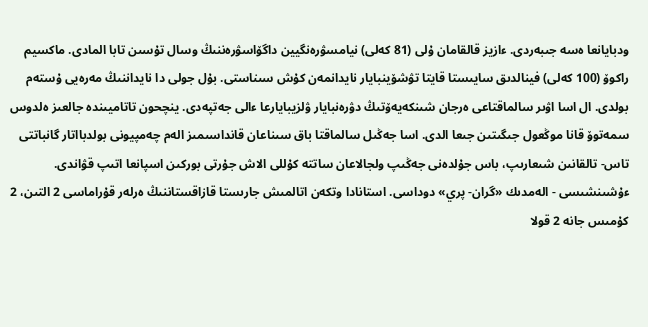ودبايانعا ەسە جىبەردى. ءازيز قالقامان ۇلى (81 كەلى) نيامسۋرەنگيين داگۆاسۋرەننىڭ وسال تۇسىن تابا المادى. ماكسيم راكوۆ (100 كەلى) فينالدىق سايىستا قايتا تۋشۆينبايار نايدانمەن كۇش سىناستى. بۇل جولى دا نايداننىڭ مەرەيى ۇستەم بولدى. ال اسا اۋىر سالماقتاعى ەرجان شىنكەيەۆتىڭ دۋرەنبايار ۋلزيبايارعا ءالى جەتپەدى. ينچحون تاتاميىندە جالعىز ەلدوس سمەتوۆ قانا موڭعول جىگىتىن جىعا الدى. اسا جەڭىل سالماقتا باق سىناعان قانداسىمىز الەم چەمپيونى بولدبااتار گانباتتى تاس- تالقانىن شىعارىپ، باس جۇلدەنى جەڭىپ ولجالاعان ساتتە كۇللى الاش جۇرتى بوركىن اسپانعا اتىپ قۋاندى.
ءۇشىنشىسى - الەمدىك «گران- پري» دوداسى. استانادا وتكەن اتالمىش جارىستا قازاقستاننىڭ ەرلەر قۇراماسى 2 التىن، 2 كۇمىس جانە 2 قولا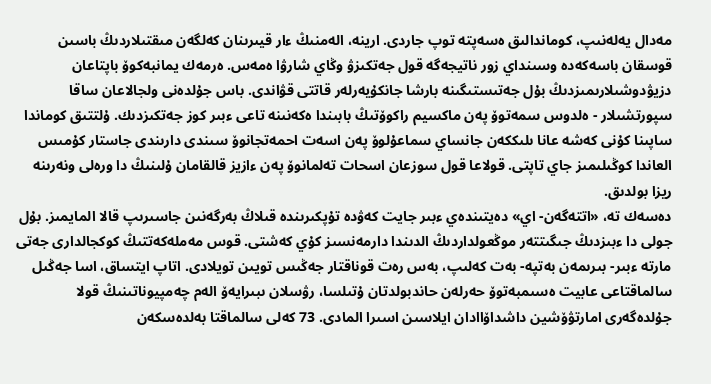مەدال يەلەنىپ، كوماندالىق ەسەپتە توپ جاردى. ارينە، الەمنىڭ ءار قيىرىنان كەلگەن مىقتىلاردىڭ باسىن قوسقان باسەكەدە وسىنداي زور ناتيجەگە قول جەتكىزۋ وڭاي شارۋا ەمەس. ەرمەك يمانبەكوۆ باپتاعان دزيۋدوشىلارىمىزدىڭ بۇل جەتىستىگىنە بارشا جانكۇيەرلەر قاتتى قۋاندى. باس جۇلدەنى ولجالاعان ساقا سپورتشىلار - ەلدوس سمەتوۆ پەن ماكسيم راكوۆتىڭ بابىندا ەكەنىنە تاعى ءبىر كوز جەتكىزدىك. ۇلتتىق كوماندا ساپىنا كۇنى كەشە عانا ىلىككەن جانساي سماعۇلوۆ پەن اسەت احمەتجانوۆ سىندى دارىندى جاستار كۇمىس العاندا كوڭىلىمىز جاي تاپتى. قولاعا قول سوزعان اسحات تەلمانوۆ پەن ءازيز قالقامان ۇلىنىڭ دا ورەلى ونەرىنە ريزا بولدىق.
دەسەك تە، «اتتەگەن- اي» دەيتىندەي ءبىر جايت كەۋدە تۇپكىرىندە قىلاڭ بەرگەنىن جاسىرىپ قالا المايمىز. بۇل جولى دا ءبىزدىڭ جىگىتتەر موڭعولداردىڭ الدىندا دارمەنسىز كۇي كەشتى. قوس مەملەكەتتىڭ كوكجالدارى جەتى مارتە ءبىر- بىرىمەن بەتپە- بەت كەلىپ، بەس رەت قوناقتار جەڭىس تويىن تويلادى. اتاپ ايتساق، اسا جەڭىل سالماقتاعى عابيت ەسىمبەتوۆ حەرلەن حاندبولدتان ۇتىلسا، رۋسلان ىبىرايەۆ الەم چەمپيوناتىنىڭ قولا جۇلدەگەرى امارتۋۆشين داشداۆاادان ايلاسىن اسىرا المادى. 73 كەلى سالماقتا بەلدەسكەن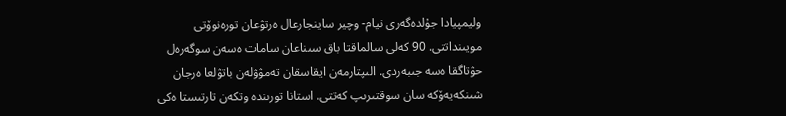وليمپيادا جۇلدەگەرى نيام- وچير ساينجارعال ەرتۋعان تورەنوۆتى مويىنداتتى. 90 كەلى سالماقتا باق سىناعان سامات ەسەن سوگەرەل حۋتاگقا ەسە جىبەردى. الىپتارمەن ايقاسقان تەمۋۋلەن باتۋلعا ەرجان شىنكەيەۆكە سان سوقتىرىپ كەتتى. استانا تورىندە وتكەن تارتىستا ەكى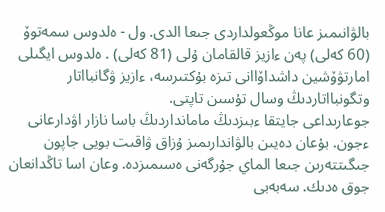بالۋانىمىز عانا موڭعولداردى جىعا الدى. ول - ەلدوس سمەتوۆ (60 كەلى) پەن ءازيز قالقامان ۇلى (81 كەلى) . ەلدوس ايگىلى امارتۋۆشين داشداۆاانى تىزە بۇكتىرسە، ءازيز ۋگانبااتار وتگونبااتاردىڭ وسال تۇسىن تاپتى.
جوعارىداعى جايتقا ءبىزدىڭ مامانداردىڭ باسا نازار اۋدارعانى ءجون. بۇعان دەيىن بالۋاندارىمىز ۇزاق ۋاقىت بويى جاپون جىگىتتەرىن جىعا الماي جۇرگەنى ەسىمىزدە. وعان اسا تاڭدانعان جوق ەدىك. سەبەبى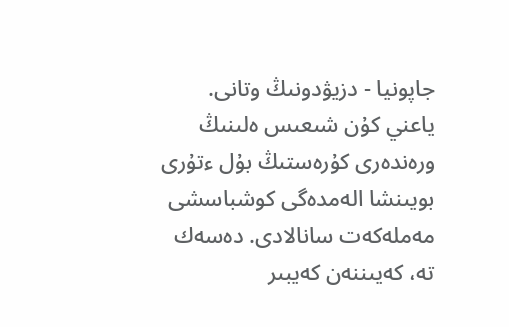جاپونيا - دزيۋدونىڭ وتانى. ياعني كۇن شىعىس ەلىنىڭ ورەندەرى كۇرەستىڭ بۇل ءتۇرى بويىنشا الەمدەگى كوشباسشى مەملەكەت سانالادى. دەسەك تە، كەيىننەن كەيبىر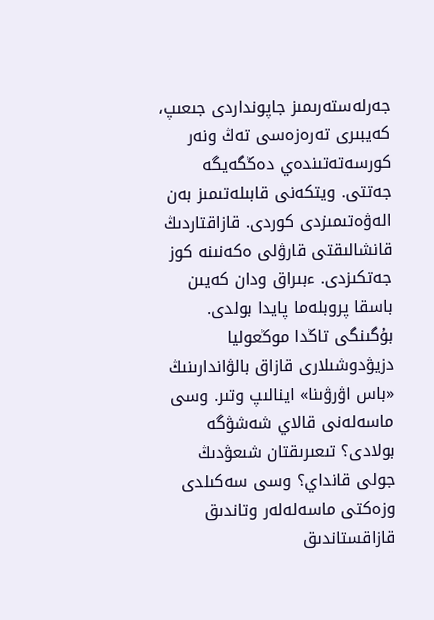جەرلەستەرىمىز جاپونداردى جىعىپ، كەيبىرى تەرەزەسى تەڭ ونەر كورسەتەتىندەي دەڭگەيگە جەتتى. ويتكەنى قابىلەتىمىز بەن الەۋەتىمىزدى كوردى. قازاقتاردىڭ قانشالىقتى قارۋلى ەكەنىنە كوز جەتكىزدى. ءبىراق ودان كەيىن باسقا پروبلەما پايدا بولدى. بۇگىنگى تاڭدا موڭعوليا دزيۋدوشىلارى قازاق بالۋاندارىنىڭ «باس اۋرۋىنا» اينالىپ وتىر. وسى ماسەلەنى قالاي شەشۋگە بولادى؟ تىعىرىقتان شىعۋدىڭ جولى قانداي؟ وسى سەكىلدى وزەكتى ماسەلەلەر وتاندىق قازاقستاندىق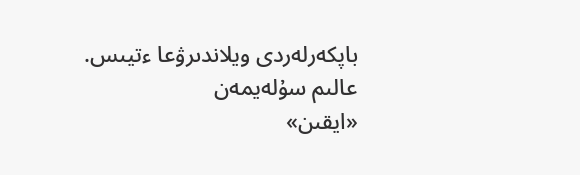باپكەرلەردى ويلاندىرۋعا ءتيىس.
عالىم سۇلەيمەن
«ايقىن»